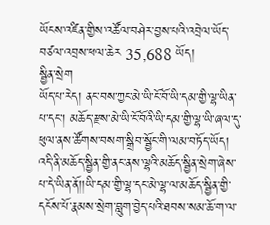ཡོངས་འཛིན་གྱིས་འཚོལ་བཤེར་བྱས་པའི་འབྲེལ་ཡོད་བཙལ་འབྲས་ཕལ་ཆེར 35,688 ཡོད།
སྦྱིན་སྲེག
ཡོད་པ་རེད། ནང་བས་ཀྱང་མེ་ཡི་ངོ་བོ་ཡི་དམ་གྱི་ལྷ་ཡིན་པ་དང་། མཆོད་རྫས་མེ་ཡི་ངོ་བོའི་ཡི་དམ་གྱི་ལྷ་ཡི་ཞལ་དུ་ཕུལ་ནས་ཚོགས་བསག་སྒྲིབ་སྦྱོང་གི་ལམ་བཏོད་ཡོད། འདི་ནི་མཆོད་སྦྱིན་གྱི་ནང་ནས་ལྷའི་མཆོད་སྦྱིན་སྲེག་ཞེས་པ་དེ་ཡིན་ནོ།།ཡི་དམ་གྱི་ལྷ་དང་མེ་ལྷ་ལ་མཆོད་སྦྱིན་གྱི་དངོས་པོ་རྣམས་སྲེག་བླུག་བྱེད་པའི་ཐབས་སམ་ཆོ་ག་ལ་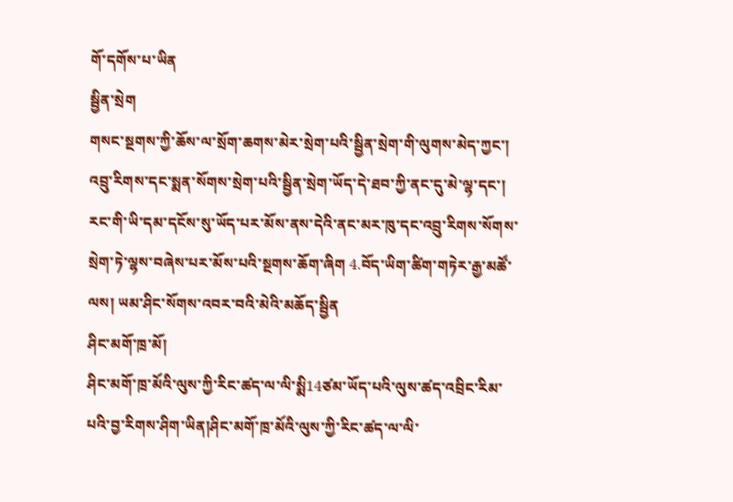གོ་དགོས་པ་ཡིན
སྦྱིན་སྲེག
གསང་སྔགས་ཀྱི་ཆོས་ལ་སྲོག་ཆགས་མེར་སྲེག་པའི་སྦྱིན་སྲེག་གི་ལུགས་མེད་ཀྱང་། འབྲུ་རིགས་དང་སྨན་སོགས་སྲེག་པའི་སྦྱིན་སྲེག་ཡོད་དེ་ཐབ་ཀྱི་ནང་དུ་མེ་ལྷ་དང་། རང་གི་ཡི་དམ་དངོས་སུ་ཡོད་པར་མོས་ནས་དེའི་ནང་མར་ཁུ་དང་འབྲུ་རིགས་སོགས་སྲེག་ཏེ་ལྷས་བཞེས་པར་མོས་པའི་སྔགས་ཆོག་ཞིག 4.བོད་ཡིག་ཚིག་གཏེར་རྒྱ་མཚོ་ལས། ཡམ་ཤིང་སོགས་འབར་བའི་མེའི་མཆོད་སྦྱིན
ཤིང་མགོ་ཁྲ་མོ།
ཤིང་མགོ་ཁྲ་མོའི་ལུས་ཀྱི་རིང་ཚད་ལ་ལི་སྨི14ཙམ་ཡོད་པའི་ལུས་ཚད་འབྲིང་རིམ་པའི་བྱ་རིགས་ཤིག་ཡིན།ཤིང་མགོ་ཁྲ་མོའི་ལུས་ཀྱི་རིང་ཚད་ལ་ལི་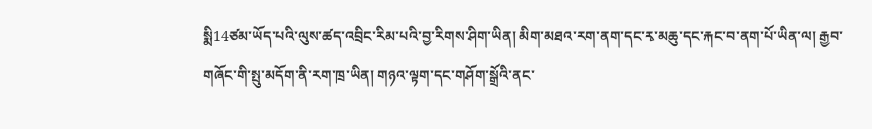སྨི14ཙམ་ཡོད་པའི་ལུས་ཚད་འབྲིང་རིམ་པའི་བྱ་རིགས་ཤིག་ཡིན། མིག་མཐའ་རག་ནག་དང་རྭ་མཆུ་དང་རྐང་བ་ནག་པོ་ཡིན་ལ། རྒྱབ་གཞོང་གི་སྤུ་མདོག་ནི་རག་ཁྲ་ཡིན། གཉའ་ལྟག་དང་གཤོག་སྒྲོའི་ནང་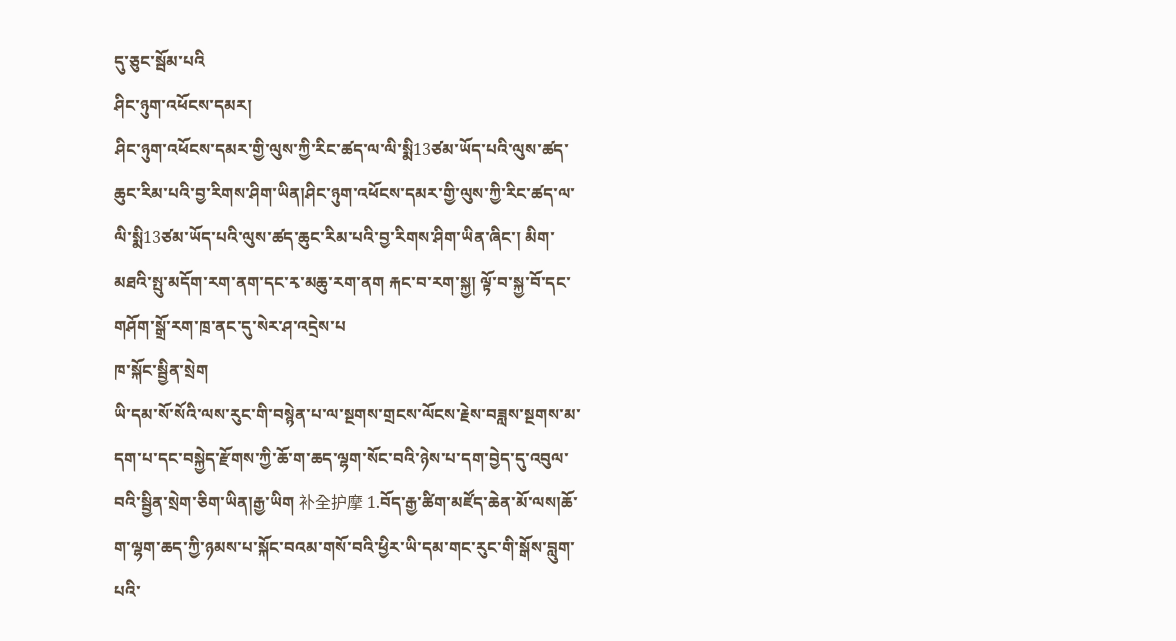དུ་ཅུང་སྦོམ་པའི
ཤིང་ཉུག་འཕོངས་དམར།
ཤིང་ཉུག་འཕོངས་དམར་གྱི་ལུས་ཀྱི་རིང་ཚད་ལ་ལི་སྨི13ཙམ་ཡོད་པའི་ལུས་ཚད་ཆུང་རིམ་པའི་བྱ་རིགས་ཤིག་ཡིན།ཤིང་ཉུག་འཕོངས་དམར་གྱི་ལུས་ཀྱི་རིང་ཚད་ལ་ལི་སྨི13ཙམ་ཡོད་པའི་ལུས་ཚད་ཆུང་རིམ་པའི་བྱ་རིགས་ཤིག་ཡིན་ཞིང་། མིག་མཐའི་སྤུ་མདོག་རག་ནག་དང་རྭ་མཆུ་རག་ནག རྐང་བ་རག་སྐྱ། ལྟོ་བ་སྐྱ་བོ་དང་གཤོག་སྒྲོ་རག་ཁྲ་ནང་དུ་སེར་ཤ་འདྲེས་པ
ཁ་སྐོང་སྦྱིན་སྲེག
ཡི་དམ་སོ་སོའི་ལས་རུང་གི་བསྙེན་པ་ལ་སྔགས་གྲངས་ལོངས་རྗེས་བཟླས་སྔགས་མ་དག་པ་དང་བསྐྱེད་རྫོགས་ཀྱི་ཆོ་ག་ཆད་ལྷག་སོང་བའི་ཉེས་པ་དག་བྱེད་དུ་འབུལ་བའི་སྦྱིན་སྲེག་ཅིག་ཡིན།རྒྱ་ཡིག 补全护摩 1.བོད་རྒྱ་ཚིག་མཛོད་ཆེན་མོ་ལས།ཆོ་ག་ལྷག་ཆད་ཀྱི་ཉམས་པ་སྐོང་བའམ་གསོ་བའི་ཕྱིར་ཡི་དམ་གང་རུང་གི་སྒོས་བླུག་པའི་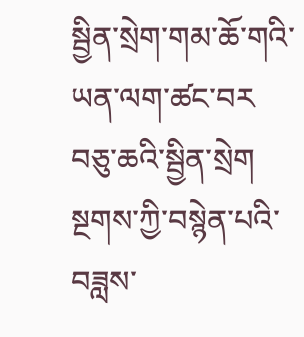སྦྱིན་སྲེག་གམ་ཆོ་གའི་ཡན་ལག་ཚང་བར
བཅུ་ཆའི་སྦྱིན་སྲེག
སྔགས་ཀྱི་བསྙེན་པའི་བཟླས་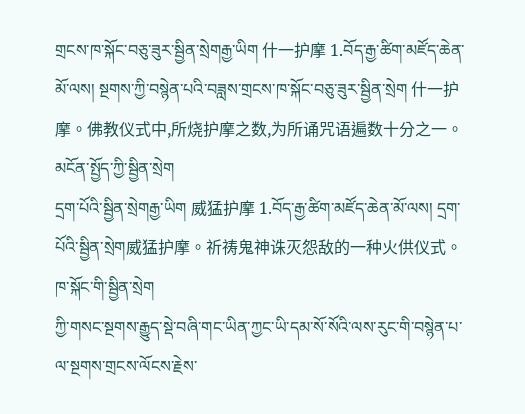གྲངས་ཁ་སྐོང་བཅུ་ཟུར་སྦྱིན་སྲེགརྒྱ་ཡིག 什一护摩 1.བོད་རྒྱ་ཚིག་མཛོད་ཆེན་མོ་ལས། སྔགས་ཀྱི་བསྙེན་པའི་བཟླས་གྲངས་ཁ་སྐོང་བཅུ་ཟུར་སྦྱིན་སྲེག 什一护摩。佛教仪式中,所烧护摩之数,为所诵咒语遍数十分之一。
མངོན་སྤྱོད་ཀྱི་སྦྱིན་སྲེག
དྲག་པོའི་སྦྱིན་སྲེགརྒྱ་ཡིག 威猛护摩 1.བོད་རྒྱ་ཚིག་མཛོད་ཆེན་མོ་ལས། དྲག་པོའི་སྦྱིན་སྲེག威猛护摩。祈祷鬼神诛灭怨敌的一种火供仪式。
ཁ་སྐོང་གི་སྦྱིན་སྲེག
ཀྱི་གསང་སྔགས་རྒྱུད་སྡེ་བཞི་གང་ཡིན་ཀྱང་ཡི་དམ་སོ་སོའི་ལས་རུང་གི་བསྙེན་པ་ལ་སྔགས་གྲངས་ལོངས་རྗེས་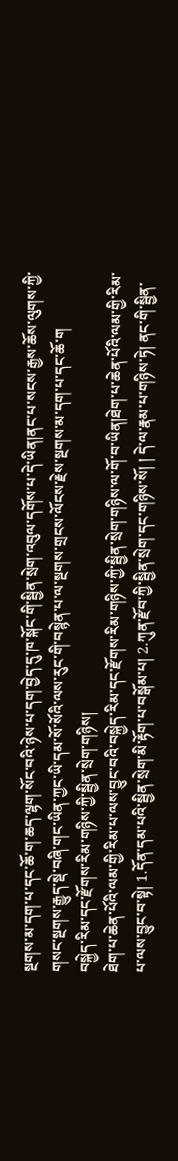སྔགས་མ་དག་པ་དང་ཆོ་ག་ཆད་ལྷག་སོང་བའི་ཉེས་པ་དག་བྱེད་དུ་ཁ་སྐོང་གི་སྦྱིན་སྲེག་འབུལ་དགོས་པ་དེ་ཡིན།ནང་པ་སངས་རྒྱས་ཆོས་ལུགས་ཀྱི་གསང་སྔགས་རྒྱུད་སྡེ་བཞི་གང་ཡིན་ཀྱང་ཡི་དམ་སོ་སོའི་ལས་རུང་གི་བསྙེན་པ་ལ་སྔགས་གྲངས་ལོངས་རྗེས་སྔགས་མ་དག་པ་དང་ཆོ་ག
བསྐྱེད་རིམ་དང་རྫོགས་རིམ་གཉིས་ཀྱི་སྦྱིན་སྲེག་གཉིས།
ཐེག་པ་ཆེན་པོའི་ལམ་གྱི་རིམ་པ་ལས་བྱུང་བའི་བསྐྱེད་རིམ་དང་རྫོགས་རིམ་གཉིས་ཀྱི་སྦྱིན་སྲེག་གཉིས་ལ་གོ་བ་ཡིན།ཐེག་པ་ཆེན་པོའི་ལམ་གྱི་རིམ་པ་ལས་བྱུང་བ་སྟེ། 1.དོན་དམ་པའི་སྦྱིན་སྲེག་མི་རྟོག་པ་བསྒོམ་པ། 2.ཀུན་རྫོབ་ཀྱི་སྦྱིན་སྲེག་དང་གཉིས་སོ། ། དེ་ལ་རྣམ་པ་གཉིས་ཏེ། ནང་གི་སྦྱིན་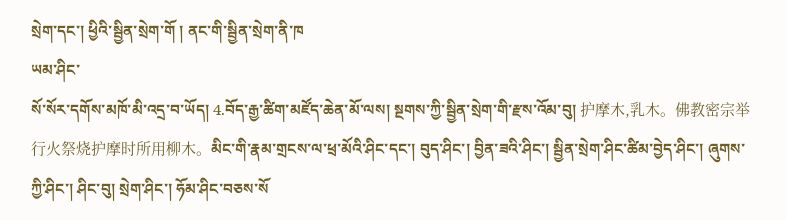སྲེག་དང་། ཕྱིའི་སྦྱིན་སྲེག་གོ ། ནང་གི་སྦྱིན་སྲེག་ནི་ཁ
ཡམ་ཤིང་
སོ་སོར་དགོས་མཁོ་མི་འདྲ་བ་ཡོད། 4.བོད་རྒྱ་ཚིག་མཛོད་ཆེན་མོ་ལས། སྔགས་ཀྱི་སྦྱིན་སྲེག་གི་རྫས་འོམ་བུ། 护摩木,乳木。佛教密宗举行火祭烧护摩时所用柳木。མིང་གི་རྣམ་གྲངས་ལ་ཕྲ་མོའི་ཤིང་དང་། བུད་ཤིང་། བྱིན་ཟའི་ཤིང་། སྦྱིན་སྲེག་ཤིང་ཚིམ་བྱེད་ཤིང་། ཞུགས་ཀྱི་ཤིང་། ཤིང་བུ། སྲེག་ཤིང་། ཧོམ་ཤིང་བཅས་སོ